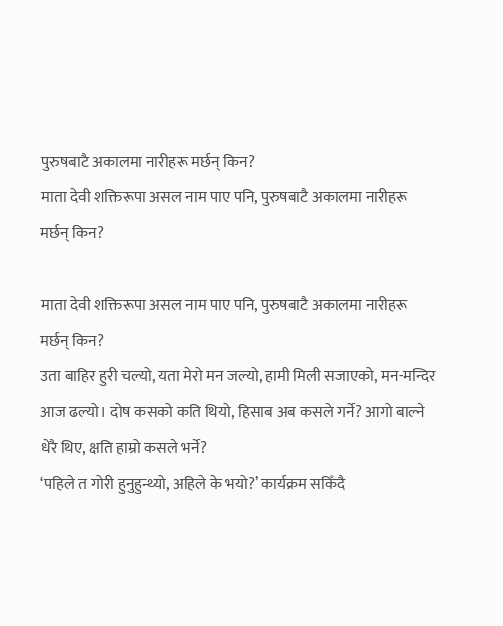पुरुषबाटै अकालमा नारीहरू मर्छन् किन?
माता देवी शक्तिरूपा असल नाम पाए पनि, पुरुषबाटै अकालमा नारीहरू मर्छन् किन?

माता देवी शक्तिरूपा असल नाम पाए पनि, पुरुषबाटै अकालमा नारीहरू मर्छन् किन?
उता बाहिर हुरी चल्यो, यता मेरो मन जल्यो, हामी मिली सजाएको, मन-मन्दिर आज ढल्यो। दोष कसको कति थियो, हिसाब अब कसले गर्ने? आगो बाल्ने धेरै थिए, क्षति हाम्रो कसले भर्ने?
‘पहिले त गोरी हुनुहुन्थ्यो, अहिले के भयो?’ कार्यक्रम सकिँदै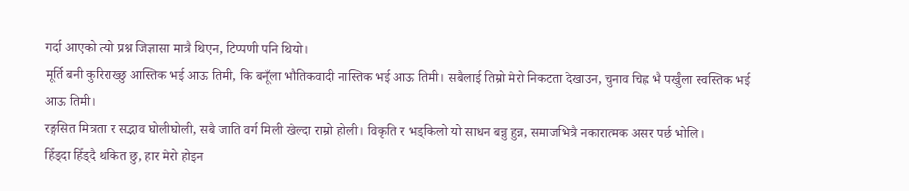गर्दा आएको त्यो प्रश्न जिज्ञासा मात्रै थिएन, टिप्पणी पनि थियो।
मूर्ति बनी कुरिराख्छु आस्तिक भई आऊ तिमी, कि बनूँला भौतिकवादी नास्तिक भई आऊ तिमी। सबैलाई तिम्रो मेरो निकटता देखाउन, चुनाव चिह्न भै पर्खुँला स्वस्तिक भई आऊ तिमी।
रङ्गसित मित्रता र सद्भाव घोलीघोली, सबै जाति वर्ग मिली खेल्दा राम्रो होली। विकृति र भड्किलो यो साधन बन्नु हुन्न, समाजभित्रै नकारात्मक असर पर्छ भोलि।
हिँड्दा हिँड्दै थकित छु‚ हार मेरो होइन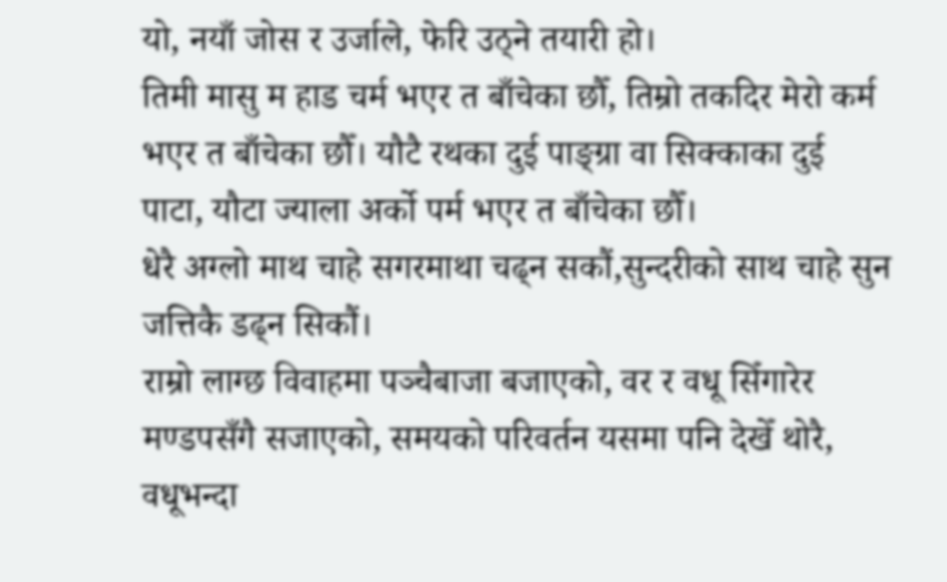यो, नयाँ जोस र उर्जाले‚ फेरि उठ्ने तयारी हो।
तिमी मासु म हाड चर्म भएर त बाँचेका छौँ, तिम्रो तकदिर मेरो कर्म भएर त बाँचेका छौँ। यौटै रथका दुई पाङ्ग्रा वा सिक्काका दुई पाटा, यौटा ज्याला अर्को पर्म भएर त बाँचेका छौँ।
धेरै अग्लो माथ चाहे सगरमाथा चढ्न सकौं,सुन्दरीको साथ चाहे सुन जत्तिकै डढ्न सिकौं।
राम्रो लाग्छ विवाहमा पञ्चैबाजा बजाएको, वर र वधू सिँगारेर मण्डपसँगै सजाएको, समयको परिवर्तन यसमा पनि देखेँ थोरै, वधूभन्दा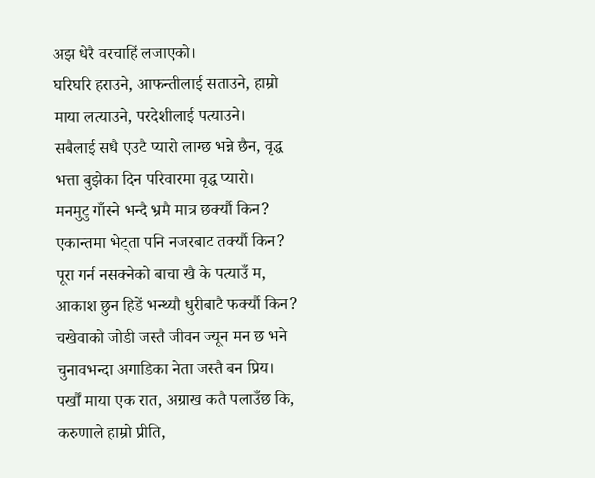अझ धेरै वरचाहिं लजाएको।
घरिघरि हराउने, आफन्तीलाई सताउने, हाम्रो माया लत्याउने, परदेशीलाई पत्याउने।
सबैलाई सधै एउटै प्यारो लाग्छ भन्ने छैन, वृद्ध भत्ता बुझेका दिन परिवारमा वृद्ध प्यारो।
मनमुटु गाँस्ने भन्दै भ्रमै मात्र छर्क्यौ किन? एकान्तमा भेट्ता पनि नजरबाट तर्क्यौ किन? पूरा गर्न नसक्नेको बाचा खै के पत्याउँ म, आकाश छुन हिडें भन्थ्यौ धुरीबाटै फर्क्यौ किन?
चखेवाको जोडी जस्तै जीवन ज्यून मन छ भने चुनावभन्दा अगाडिका नेता जस्तै बन प्रिय।
पर्खौं माया एक रात, अग्राख कतै पलाउँछ कि, करुणाले हाम्रो प्रीति,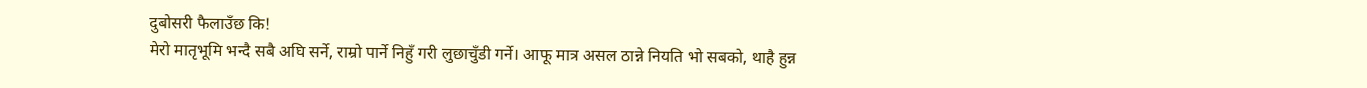दुबोसरी फैलाउँछ कि!
मेरो मातृभूमि भन्दै सबै अघि सर्ने, राम्रो पार्ने निहुँ गरी लुछाचुँडी गर्ने। आफू मात्र असल ठान्ने नियति भो सबको, थाहै हुन्न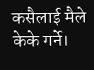कसैलाई मैले केके गर्ने।